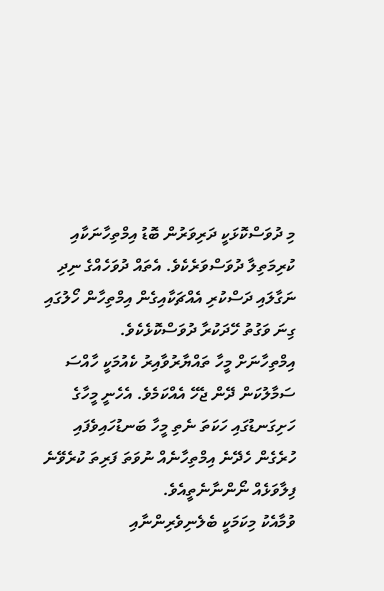މި ދުވަސްކޮޅަކީ ދަރިވަރުން ބޮޑު އިމްތިހާނަކާއި ކުރިމަތިލާ ދުވަސްވަރެކެވެ. އެތައް ދުވަހެއްގެ ނިދި ނަގާލައި ދަސްކުރި އެއްޗަކާއިގެން އިމްތިހާން ހޯލުގައި ގިނަ ވަގުތު ހޭދަކުރާ ދުވަސްކޮޅެކެވެ.
އިމްތިހާނަށް މީހާ ތައްޔާރުވާއިރު ކެއުމަކީ ހާއްސަ ސަމާލުކަން ދޭން ޖެހޭ އެއްކަމެވެ. އެހެނީ މީހާގެ ހަށިގަނޑުގައި ހަކަތަ ނެތި މީހާ ބަނޑުހައިވެފައި ހުރެގެން ހެދޭނެ އިމްތިހާނެއް ނުވަތަ ފަރިތަ ކުރެވޭނެ ފިލާވަޅެއް ނޯންނާނެތީއެވެ.
ވުމާއެކު މިކަމަކީ ބެލެނިވެރިންނާއި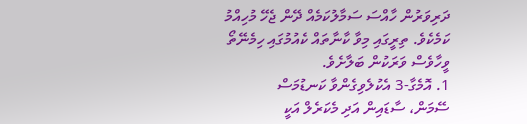ދަރިވަރުން ހާއްސަ ސަމާލުކަމެއް ދޭން ޖެހޭ މުހިއްމު ކަމެކެވެ. ތިރީގައި މިވާ ކާނާތައް ކެއުމުގައި ހިމެނޭތޯ ވީހާވެސް ވަރަކުން ބަލާށެވެ.
1. އޮމެގާ-3 އެކުލެވިގެންވާ ކަނޑުމަސް
ސޭމަން، ސާޑައިން އަދި މެކަރެލް އަކީ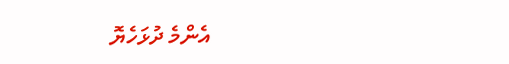އެންމެ ދުޅަހެޔޮ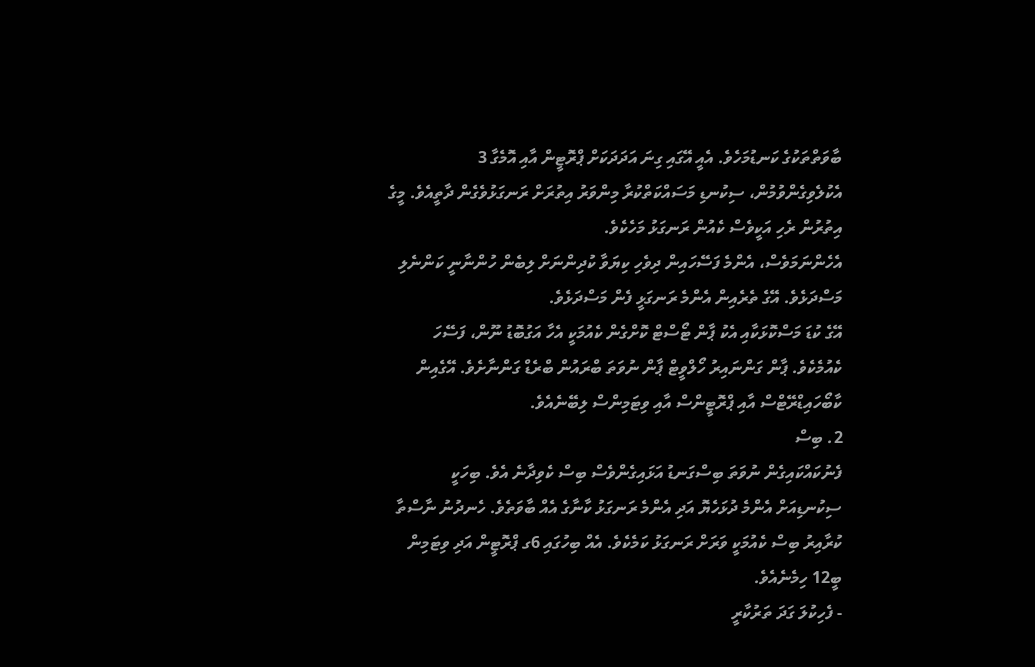ބާވަތްތަކުގެ ކަނޑުމަހެވެ. އެއީ އޭގައި ގިނަ އަދަދަކަށް ޕްރޮޓީން އާއި އޮމެގާ 3 އެކުލެވިގެންވުމުން، ސިކުނޑި މަސައްކަތްކުރާ މިންވަރު އިތުރަށް ރަނގަޅުވެގެން ދާތީއެވެ. މީގެ އިތުރުން ރެހި އަކީވެސް ކެއުން ރަނގަޅު މަހެކެވެ.
އެހެންނަމަވެސް، އެންމެ ފަސޭހައިން ދިވެހި ކިޔަވާ ކުދިންނަށް ލިބެން ހުންނާނީ ކަންނެލި މަސްދަޅެވެ. އޭގެ ތެރެއިން އެންމެ ރަނގަޅީ ފެން މަސްދަޅެވެ.
އޭގެ ކުޑަ މަސްކޮޅަކާއި އެކު ޕާން ޓޯސްޓް ކޮށްގެން ކެއުމަކީ އެހާ އަގުބޮޑު ނޫން، ފަސޭހަ ކެއުމެކެވެ. ޕާން ގަންނައިރު ހޯލްވީޓް ޕާން ނުވަތަ ބްރައުން ބްރެޑް ގަންނާށެވެ. އޭގެއިން ކާބޯހައިޑްރޭޓްސް އާއި ޕްރޮޓީންސް އާއި ވިޓަމިންސް ލިބޭނެއެވެ.
2. ބިސް
ފެނުކައްކައިގެން ނުވަތަ ބިސްގަނޑު އަޅައިގެންވެސް ބިސް ކެވިދާނެ އެވެ. ބިހަކީ ސިކުނޑިއަށް އެންމެ ދުޅަހެޔޮ އަދި އެންމެ ރަނގަޅު ކާނާގެ އެއް ބާވަތެވެ. ހެނދުނު ނާސްތާ ކުރާއިރު ބިސް ކެއުމަކީ ވަރަށް ރަނގަޅު ކަމެކެވެ. އެއް ބިހުގައި 6ގ ޕްރޮޓީން އަދި ވިޓަމިން ބީ12 ހިމެނެއެވެ.
- ފެހިކުލަ ގަދަ ތަރުކާރީ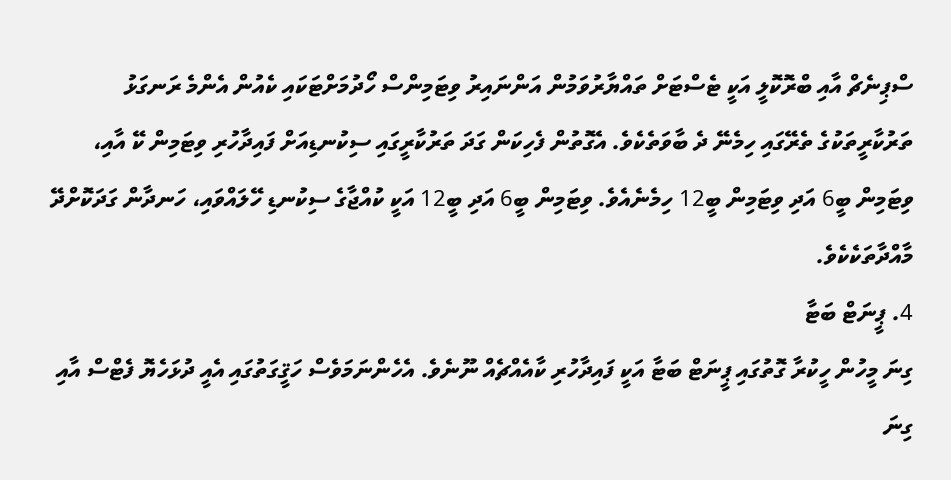ސްޕިނެޗް އާއި ބްރޮކޮލީ އަކީ ޓެސްޓަށް ތައްޔާރުވަމުން އަންނައިރު ވިޓަމިންސް ހޯދުމަށްޓަކައި ކެއުން އެންމެ ރަނގަޅު ތަރުކާރީތަކުގެ ތެރޭގައި ހިމެނޭ ދެ ބާވަތެކެވެ. އެގޮތުން ފެހިކަން ގަދަ ތަރުކާރީގައި ސިކުނޑިއަށް ފައިދާހުރި ވިޓަމިން ކޭ އާއި، ވިޓަމިން ބީ6 އަދި ވިޓަމިން ބީ12 ހިމެނެއެވެ. ވިޓަމިން ބީ6 އަދި ބީ12 އަކީ ކުއްޖާގެ ސިކުނޑި ހޭލައްވައި، ހަނދާން ގަދަކޮށްދޭ މާއްދާތަކެކެވެ.
4. ޕީނަޓް ބަޓާ
ގިނަ މީހުން ހީކުރާ ގޮތުގައި ޕީނަޓް ބަޓާ އަކީ ފައިދާހުރި ކާއެއްޗެއް ނޫނެވެ. އެހެންނަމަވެސް ހަޤީގަތުގައި އެއީ ދުޅަހެޔޮ ފެޓްސް އާއި ގިނަ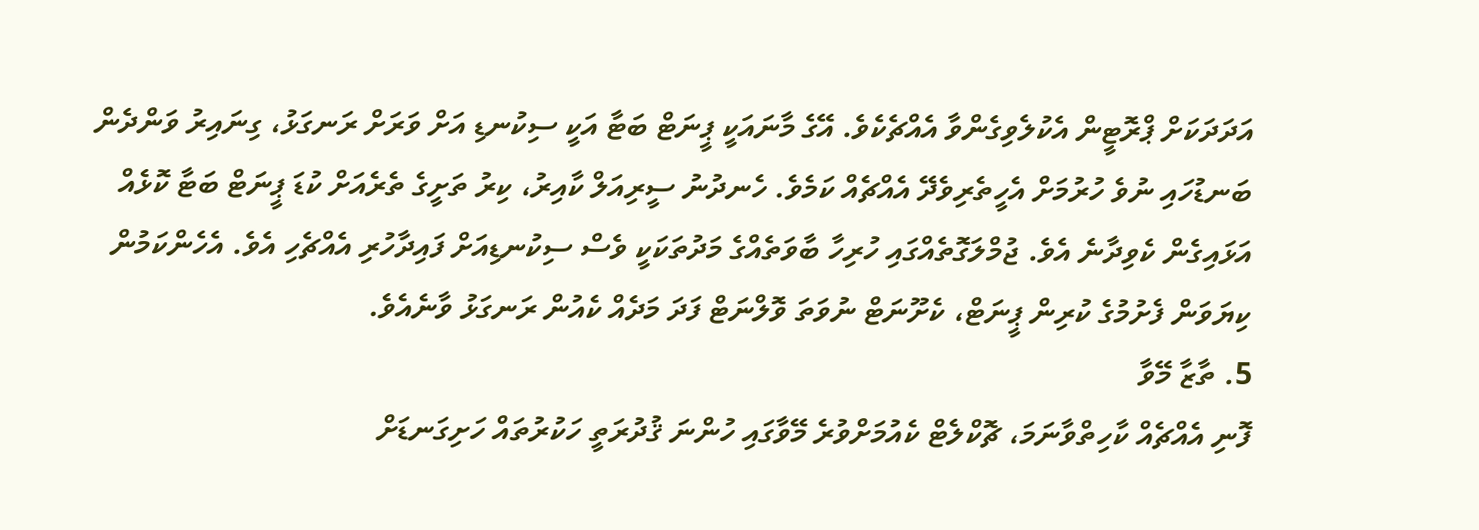އަދަދަކަށް ޕްރޮޓީން އެކުލެވިގެންވާ އެއްޗެކެވެ. އޭގެ މާނައަކީ ޕީނަޓް ބަޓާ އަކީ ސިކުނޑި އަށް ވަރަށް ރަނގަޅު، ގިނައިރު ވަންދެން ބަނޑުހައި ނުވެ ހުރުމަށް އެހީތެރިވެދޭ އެއްޗެއް ކަމެވެ. ހެނދުނު ސީރިއަލް ކާއިރު، ކިރު ތަށީގެ ތެރެއަށް ކުޑަ ޕީނަޓް ބަޓާ ކޮޅެއް އަޅައިގެން ކެވިދާނެ އެވެ. ޖުމްލަގޮތެއްގައި ހުރިހާ ބާވަތެއްގެ މަދުތަކަކީ ވެސް ސިކުނޑިއަށް ފައިދާހުރި އެއްޗެހި އެވެ. އެހެންކަމުން ކިޔަވަން ފެށުމުގެ ކުރިން ޕީނަޓް، ކެށޫނަޓް ނުވަތަ ވޮލްނަޓް ފަދަ މަދެއް ކެއުން ރަނގަޅު ވާނެއެވެ.
5. ތާޒާ މޭވާ
ފޮނި އެއްޗެއް ކާހިތްވާނަމަ، ޗޮކްލެޓް ކެއުމަށްވުރެ މޭވާގައި ހުންނަ ޤުދުރަތީ ހަކުރުތައް ހަށިގަނޑަށް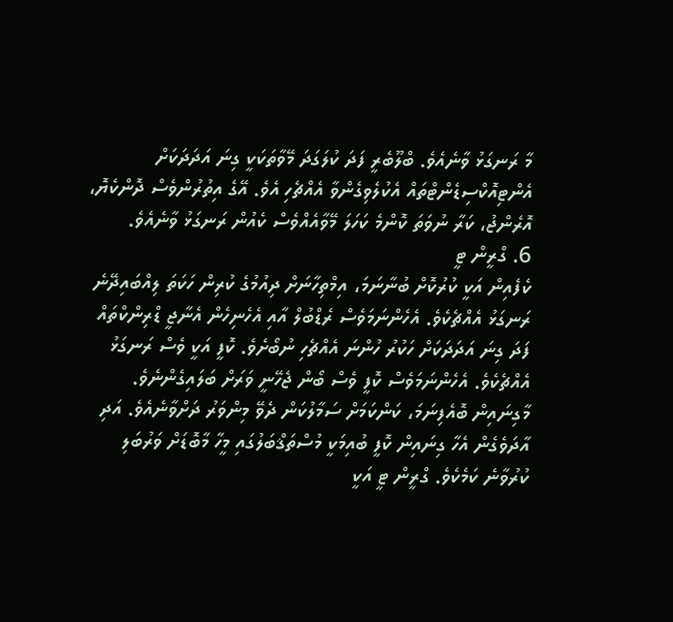މާ ރަނގަޅު ވާނެއެވެ. ބްލޫބެރީ ފަދަ ކުލަގަދަ މޭވާތަކަކީ ގިނަ އަދަދަކަށް އެންޓިއޮކްސިޑެންޓްތައް އެކުލެވިގެންވާ އެއްޗެހި އެވެ. އޭގެ އިތުރުންވެސް ދޮންކެޔޮ، އޮރެންޖު، ކަރާ ނުވަތަ ކޮންމެ ކަހަލަ މޭވާއެއްވެސް ކެއުން ރަނގަޅު ވާނެއެވެ.
6. ގްރީން ޓީ
ކެފެއިން އަކީ ކުރުކޮށް ބުނާނަމަ، އިމްތިހާނަށް ދިއުމުގެ ކުރިން ހަކަތަ ލިއްބައިދޭނެ ރަނގަޅު އެއްޗެކެވެ. އެހެންނަމަވެސް ރެޑްބުލް އާއި އެހެނިހެން އެނާޖީ ޑްރިންކްތައް ފަދަ ގިނަ އަދަދަކަށް ހަކުރު ހުންނަ އެއްޗެހި ނުބޯށެވެ. ކޮފީ އަކީ ވެސް ރަނގަޅު އެއްޗެކެވެ. އެހެންނަމަވެސް ކޮފީ ވެސް ބޯން ޖެހޭނީ ވަރަށް ބަލައިގެންނެވެ. މާގިނައިން ބޮއެފިނަމަ، ކަންކަމަށް ސަމާލުކަން ދެވޭ މިންވަރު ދަށްވާނެއެވެ. އަދި އާދަވެގެން އެހާ ގިނައިން ކޮފީ ބުއިމަކީ މުސްތަޤްބަލުގައި މީހާ މާބޮޑަށް ވަރުބަލި ކުރުވާނެ ކަމެކެވެ. ގްރީން ޓީ އަކީ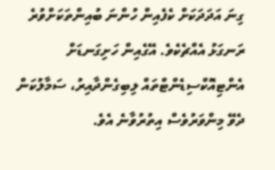ގިނަ އަދަދަކަށް ކެފެއިން ހުންނަ ބުއިންތަކަށްވުރެ ރަނގަޅު އެއްޗެކެވެ. އޭގެއިން ހަށިގަނޑަށް އެންޓިއޮކްސިޑެންޓްތައް ލިބިގެންދާއިރު، ސަމާލުކަން ދެވޭ މިންވަރުވެސް އިތުރުވާނެ އެވެ.